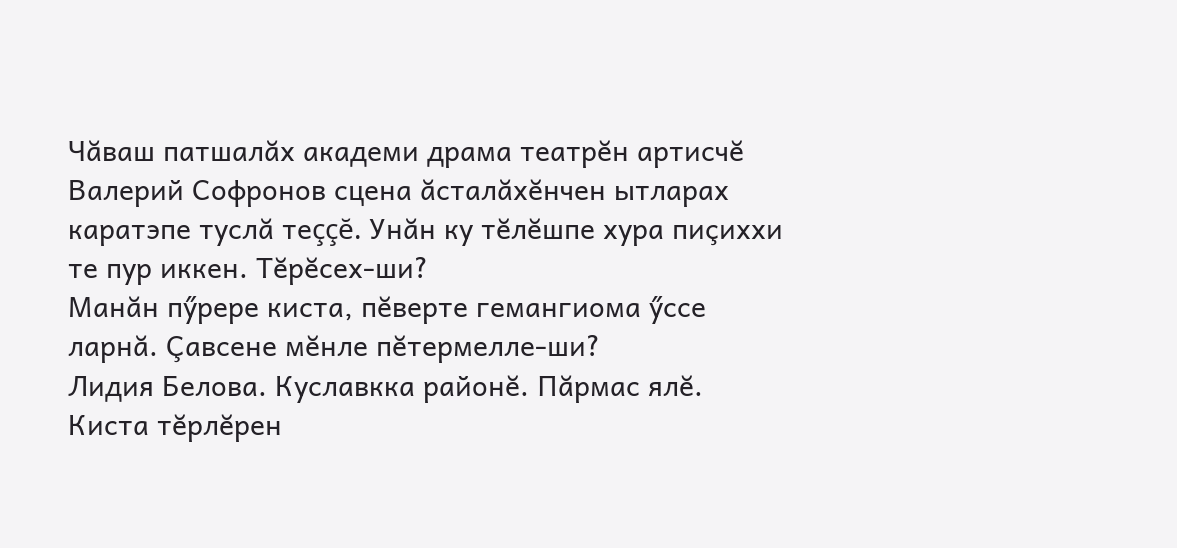Чăваш патшалăх академи драма театрĕн артисчĕ Валерий Софронов сцена ăсталăхĕнчен ытларах каратэпе туслă теççĕ. Унăн ку тĕлĕшпе хура пиçиххи те пур иккен. Тĕрĕсех-ши?
Манăн пӳрере киста, пĕверте гемангиома ӳссе ларнă. Çавсене мĕнле пĕтермелле-ши?
Лидия Белова. Куславкка районĕ. Пăрмас ялĕ.
Киста тĕрлĕрен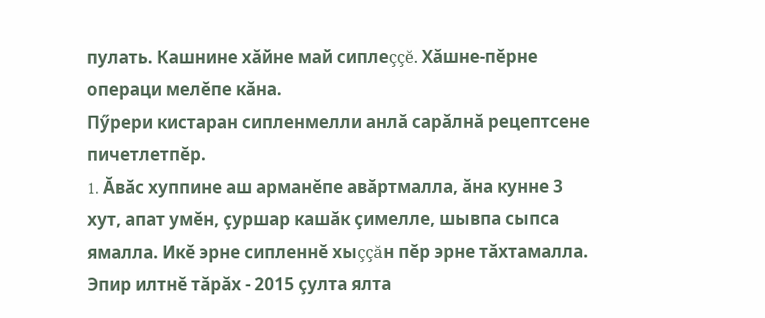пулать. Кашнине хăйне май сиплеççĕ. Хăшне-пĕрне операци мелĕпе кăна.
Пӳрери кистаран сипленмелли анлă сарăлнă рецептсене пичетлетпĕр.
1. Ăвăс хуппине аш арманĕпе авăртмалла, ăна кунне 3 хут, апат умĕн, çуршар кашăк çимелле, шывпа сыпса ямалла. Икĕ эрне сипленнĕ хыççăн пĕр эрне тăхтамалла.
Эпир илтнĕ тăрăх - 2015 çулта ялта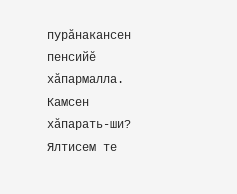пурăнакансен пенсийĕ хăпармалла. Камсен хăпарать-ши? Ялтисем те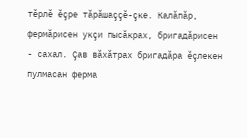тĕрлĕ ĕçре тăрăшаççĕ-çке. Калăпăр, фермăрисен укçи пысăкрах, бригадăрисен - сахал. Çав вăхăтрах бригадăра ĕçлекен пулмасан ферма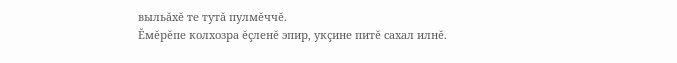выльăхĕ те тутă пулмĕччĕ.
Ĕмĕрĕпе колхозра ĕçленĕ эпир, укçине питĕ сахал илнĕ.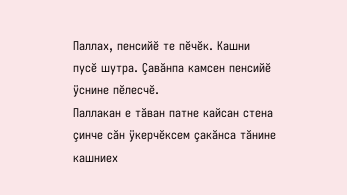Паллах, пенсийĕ те пĕчĕк. Кашни пусĕ шутра. Çавăнпа камсен пенсийĕ ÿснине пĕлесчĕ.
Паллакан е тăван патне кайсан стена çинче сăн ÿкерчĕксем çакăнса тăнине кашниех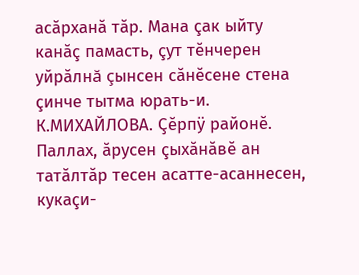асăрханă тăр. Мана çак ыйту канăç памасть, çут тĕнчерен уйрăлнă çынсен сăнĕсене стена çинче тытма юрать-и.
К.МИХАЙЛОВА. Çĕрпÿ районĕ.
Паллах, ăрусен çыхăнăвĕ ан татăлтăр тесен асатте-асаннесен, кукаçи-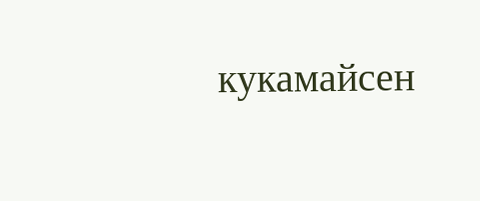кукамайсен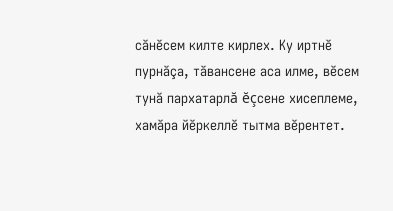сăнĕсем килте кирлех. Ку иртнĕ пурнăçа, тăвансене аса илме, вĕсем тунă пархатарлă ĕçсене хисеплеме, хамăра йĕркеллĕ тытма вĕрентет.